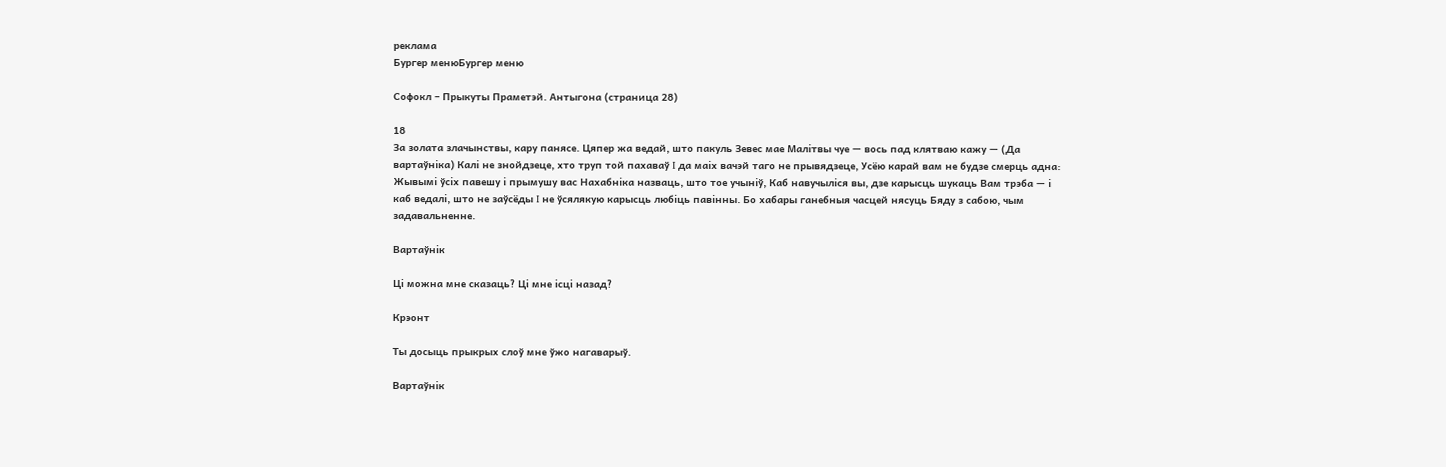реклама
Бургер менюБургер меню

Софокл – Прыкуты Праметэй. Антыгона (страница 28)

18
За золата злачынствы, кару панясе. Цяпер жа ведай, што пакуль Зевес мае Малітвы чуе — вось пад клятваю кажу — (Да вартаўніка) Калі не знойдзеце, хто труп той пахаваў I да маіх вачэй таго не прывядзеце, Усёю карай вам не будзе смерць адна: Жывымі ўсіх павешу і прымушу вас Нахабніка назваць, што тое учыніў, Каб навучыліся вы, дзе карысць шукаць Вам трэба — і каб ведалі, што не заўсёды I не ўсялякую карысць любіць павінны. Бо хабары ганебныя часцей нясуць Бяду з сабою, чым задавальненне.

Вартаўнік

Ці можна мне сказаць? Ці мне ісці назад?

Крэонт

Ты досыць прыкрых слоў мне ўжо нагаварыў.

Вартаўнік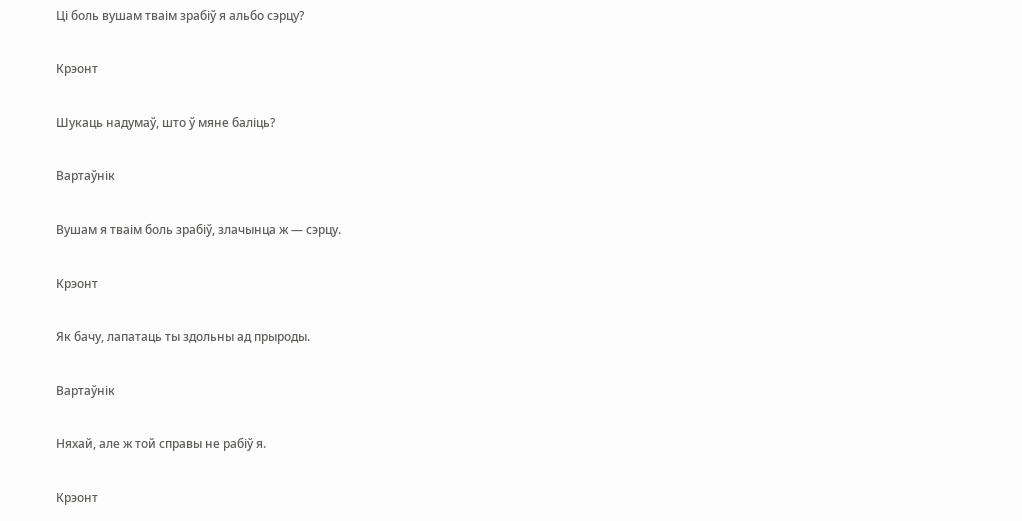Ці боль вушам тваім зрабіў я альбо сэрцу?

Крэонт

Шукаць надумаў, што ў мяне баліць?

Вартаўнік

Вушам я тваім боль зрабіў, злачынца ж — сэрцу.

Крэонт

Як бачу, лапатаць ты здольны ад прыроды.

Вартаўнік

Няхай, але ж той справы не рабіў я.

Крэонт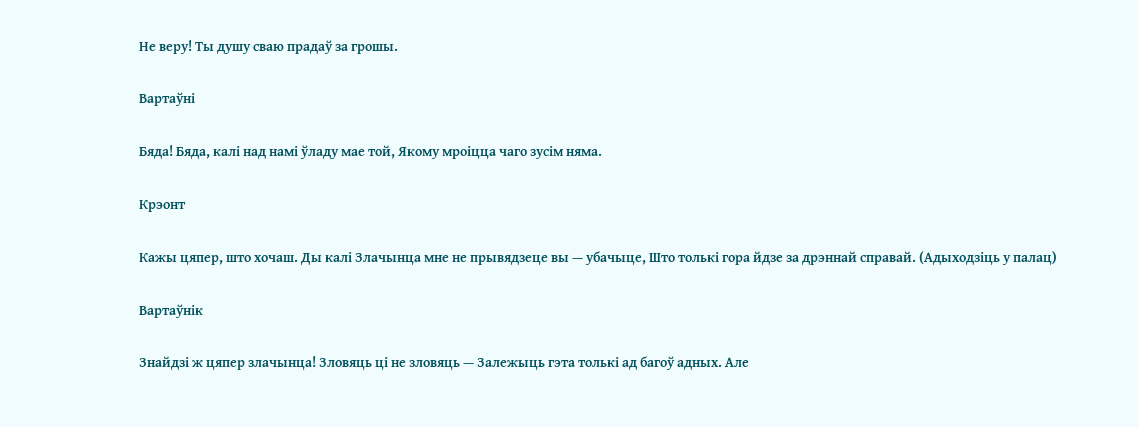Не веру! Ты душу сваю прадаў за грошы.

Вартаўні

Бяда! Бяда, калі над намі ўладу мае той, Якому мроіцца чаго зусім няма.

Крэонт

Кажы цяпер, што хочаш. Ды калі Злачынца мне не прывядзеце вы — убачыце, Што толькі гора йдзе за дрэннай справай. (Адыходзіць у палац)

Вартаўнік

Знайдзі ж цяпер злачынца! Зловяць ці не зловяць — Залежыць гэта толькі ад багоў адных. Але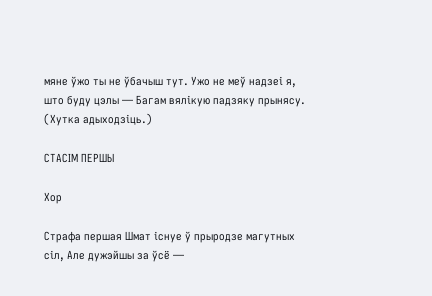мяне ўжо ты не ўбачыш тут. Ужо не меў надзеі я, што буду цэлы — Багам вялікую падзяку прынясу. (Хутка адыходзіць.)

СТАСІМ ПЕРШЫ

Хор

Страфа першая Шмат існуе ў прыродзе магутных сіл, Але дужэйшы за ўсё —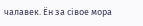чалавек. Ён за сівое мора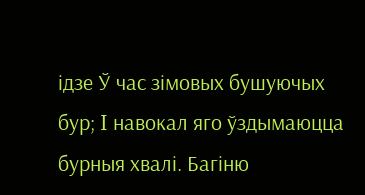ідзе Ў час зімовых бушуючых бур; I навокал яго ўздымаюцца бурныя хвалі. Багіню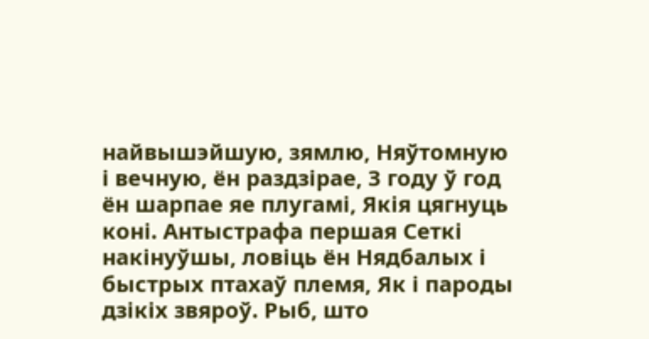найвышэйшую, зямлю, Няўтомную і вечную, ён раздзірае, З году ў год ён шарпае яе плугамі, Якія цягнуць коні. Антыстрафа першая Сеткі накінуўшы, ловіць ён Нядбалых і быстрых птахаў племя, Як і пароды дзікіх звяроў. Рыб, што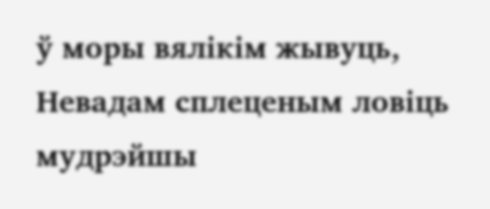ў моры вялікім жывуць, Невадам сплеценым ловіць мудрэйшы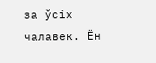за ўсіх чалавек. Ён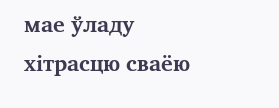мае ўладу хітрасцю сваёю